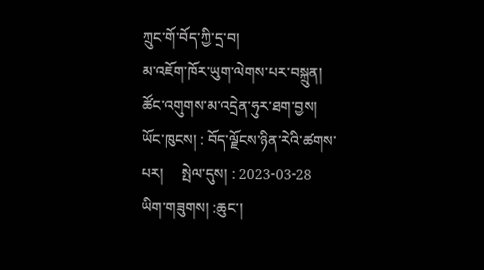ཀྲུང་གོ་བོད་ཀྱི་དྲ་བ།
མ་འཇོག་ཁོར་ཡུག་ལེགས་པར་བསྐྲུན། ཚོང་འགུགས་མ་འདྲེན་ཧུར་ཐག་བྱས།
ཡོང་ཁུངས། : བོད་ལྗོངས་ཉིན་རེའི་ཚགས་པར།     སྤེལ་དུས། : 2023-03-28
ཡིག་གཟུགས། :ཆུང་།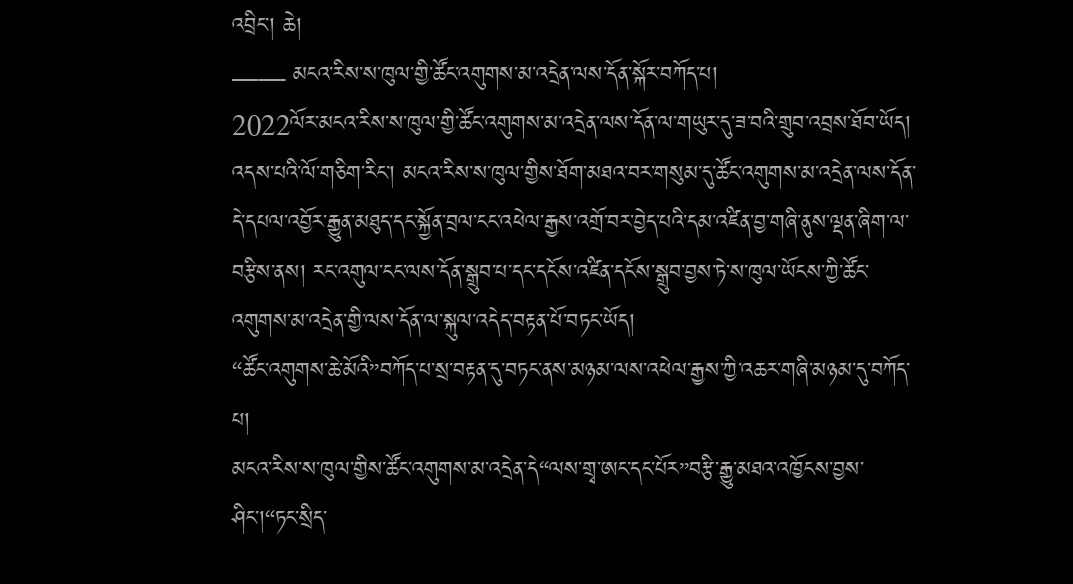འབྲིང་། ཆེ།
—— མངའ་རིས་ས་ཁུལ་གྱི་ཚོང་འགུགས་མ་འདྲེན་ལས་དོན་སྐོར་བཀོད་པ།
2022ལོར་མངའ་རིས་ས་ཁུལ་གྱི་ཚོང་འགུགས་མ་འདྲེན་ལས་དོན་ལ་གཡུར་དུ་ཟ་བའི་གྲུབ་འབྲས་ཐོབ་ཡོད། འདས་པའི་ལོ་གཅིག་རིང་། མངའ་རིས་ས་ཁུལ་གྱིས་ཐོག་མཐའ་བར་གསུམ་དུ་ཚོང་འགུགས་མ་འདྲེན་ལས་དོན་དེ་དཔལ་འབྱོར་རྒྱུན་མཐུད་དང་སྐྱོན་བྲལ་ངང་འཕེལ་རྒྱས་འགྲོ་བར་བྱེད་པའི་དམ་འཛིན་བྱ་གཞི་ནུས་ལྡན་ཞིག་ལ་བརྩིས་ནས། རང་འགུལ་ངང་ལས་དོན་སྒྲུབ་པ་དང་དངོས་འཛིན་དངོས་སྒྲུབ་བྱས་ཏེ་ས་ཁུལ་ཡོངས་ཀྱི་ཚོང་འགུགས་མ་འདྲེན་གྱི་ལས་དོན་ལ་སྐུལ་འདེད་བརྟན་པོ་བཏང་ཡོད།
“ཚོང་འགུགས་ཆེ་མོའི”བཀོད་པ་སྲ་བརྟན་དུ་བཏང་ནས་མཉམ་ལས་འཕེལ་རྒྱས་ཀྱི་འཆར་གཞི་མཉམ་དུ་བཀོད་པ།
མངའ་རིས་ས་ཁུལ་གྱིས་ཚོང་འགུགས་མ་འདྲེན་དེ“ལས་གྲྭ་ཨང་དང་པོར”བརྩི་རྒྱུ་མཐའ་འཁྱོངས་བྱས་ཤིང་།“ཏང་སྲིད་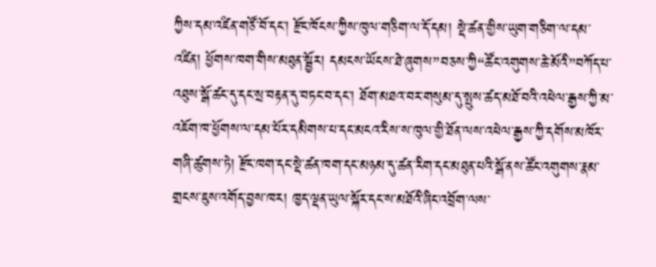ཀྱིས་དམ་འཛིན་གཙོ་བོ་དང་། རྫོང་ཁོངས་ཀྱིས་ཁུལ་གཅིག་ལ་དོ་དམ། སྡེ་ཚན་གྱིས་ཡུག་གཅིག་ལ་དམ་འཛིན། ཕྱོགས་ཁག་གིས་མཐུན་སྦྱོར། དམངས་ཡོངས་ཐེ་ཞུགས”བཅས་ཀྱི“ཚོང་འགུགས་ཆེ་མོའི”བཀོད་པ་འཐུས་སྒོ་ཚང་དུ་དང་སྲ་བརྟན་དུ་བཏང་བ་དང་། ཐོག་མཐའ་བར་གསུམ་དུ་སྤུས་ཚད་མཐོ་བའི་འཕེལ་རྒྱས་ཀྱི་མ་འཇོག་ཁ་ཕྱོགས་ལ་དམ་པོར་དམིགས་པ་དང་མངའ་རིས་ས་ཁུལ་གྱི་ཐོན་ལས་འཕེལ་རྒྱས་ཀྱི་དགོས་མཁོར་གཞི་ཚུགས་ཏེ། རྫོང་ཁག་དང་སྡེ་ཚན་ཁག་དང་མཉམ་དུ་ཚན་རིག་དང་མཐུན་པའི་སྒོ་ནས་ཚོང་འགུགས་རྣམ་གྲངས་ཇུས་འགོད་བྱས་ཁར། ཁྱད་ལྡན་ཡུལ་སྐོར་དང་ས་མཐོའི་ཞིང་འབྲོག་ལས་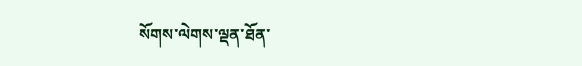སོགས་ལེགས་ལྡན་ཐོན་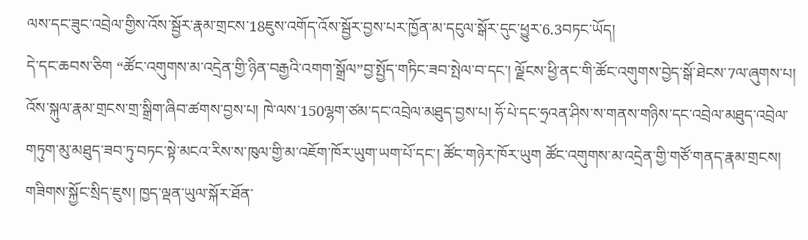ལས་དང་ཟུང་འབྲེལ་གྱིས་འོས་སྦྱོར་རྣམ་གྲངས་18ཇུས་འགོད་འོས་སྦྱོར་བྱས་པར་ཁྱོན་མ་དངུལ་སྒོར་དུང་ཕྱུར་6.3བཏང་ཡོད།
དེ་དང་ཆབས་ཅིག “ཚོང་འགུགས་མ་འདྲེན་གྱི་ཉིན་བརྒྱའི་འགག་སྒྲོལ”བྱ་སྤྱོད་གཏིང་ཟབ་སྤེལ་བ་དང་། ལྗོངས་ཕྱི་ནང་གི་ཚོང་འགུགས་བྱེད་སྒོ་ཐེངས་7ལ་ཞུགས་པ། འོས་སྐུལ་རྣམ་གྲངས་གྲ་སྒྲིག་ཞིབ་ཚགས་བྱས་པ། ཁེ་ལས་150ལྷག་ཙམ་དང་འབྲེལ་མཐུད་བྱས་པ། ཧོ་པེ་དང་ཧྲའན་ཤིས་ས་གནས་གཉིས་དང་འབྲེལ་མཐུད་འབྲེལ་གཏུག་མུ་མཐུད་ཟབ་ཏུ་བཏང་སྟེ་མངའ་རིས་ས་ཁུལ་གྱི་མ་འཇོག་ཁོར་ཡུག་ཡག་པོ་དང་། ཚོང་གཉེར་ཁོར་ཡུག ཚོང་འགུགས་མ་འདྲེན་གྱི་གཙོ་གནད་རྣམ་གྲངས། གཟིགས་སྐྱོང་སྲིད་ཇུས། ཁྱད་ལྡན་ཡུལ་སྐོར་ཐོན་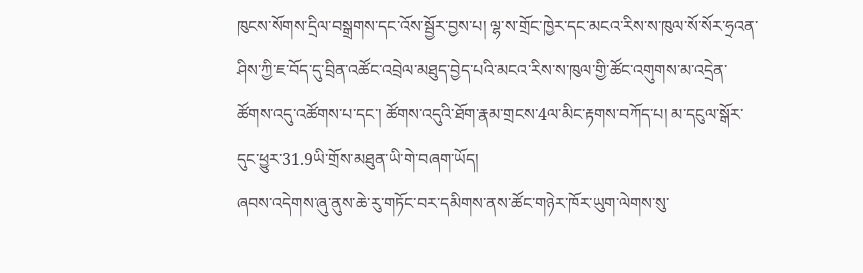ཁུངས་སོགས་དྲིལ་བསྒྲགས་དང་འོས་སྦྱོར་བྱས་པ། ལྷ་ས་གྲོང་ཁྱེར་དང་མངའ་རིས་ས་ཁུལ་སོ་སོར་ཧྲའན་ཤིས་ཀྱི་ཇ་བོད་དུ་བྲིན་འཚོང་འབྲེལ་མཐུད་བྱེད་པའི་མངའ་རིས་ས་ཁུལ་གྱི་ཚོང་འགུགས་མ་འདྲེན་ཚོགས་འདུ་འཚོགས་པ་དང་། ཚོགས་འདུའི་ཐོག་རྣམ་གྲངས་4ལ་མིང་རྟགས་བཀོད་པ། མ་དངུལ་སྒོར་དུང་ཕྱུར་31.9ཡི་གྲོས་མཐུན་ཡི་གེ་བཞག་ཡོད།
ཞབས་འདེགས་ཞུ་ནུས་ཆེ་རུ་གཏོང་བར་དམིགས་ནས་ཚོང་གཉེར་ཁོར་ཡུག་ལེགས་སུ་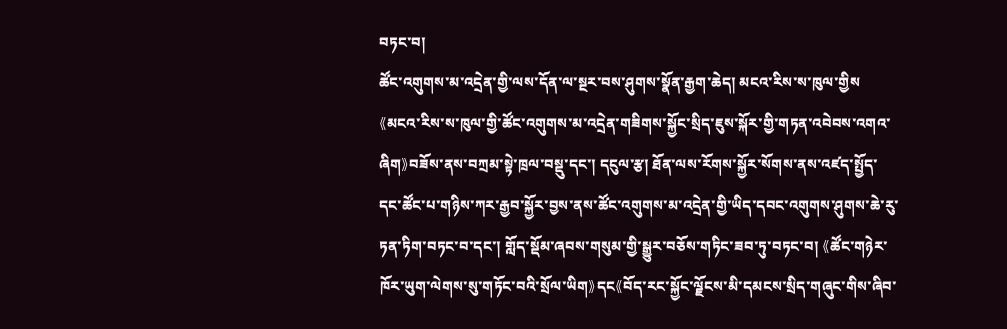བཏང་བ།
ཚོང་འགུགས་མ་འདྲེན་གྱི་ལས་དོན་ལ་སྔར་བས་ཤུགས་སྣོན་རྒྱག་ཆེད། མངའ་རིས་ས་ཁུལ་གྱིས《མངའ་རིས་ས་ཁུལ་གྱི་ཚོང་འགུགས་མ་འདྲེན་གཟིགས་སྐྱོང་སྲིད་ཇུས་སྐོར་གྱི་གཏན་འབེབས་འགའ་ཞིག》བཟོས་ནས་བཀྲམ་སྟེ་ཁྲལ་བསྡུ་དང་། དངུལ་རྩ། ཐོན་ལས་རོགས་སྐྱོར་སོགས་ནས་འཛད་སྤྱོད་དང་ཚོང་པ་གཉིས་ཀར་རྒྱབ་སྐྱོར་བྱས་ནས་ཚོང་འགུགས་མ་འདྲེན་གྱི་ཡིད་དབང་འགུགས་ཤུགས་ཆེ་རུ་ཏན་ཏིག་བཏང་བ་དང་། གློད་སྡོམ་ཞབས་གསུམ་གྱི་སྒྱུར་བཅོས་གཏིང་ཟབ་ཏུ་བཏང་བ། 《ཚོང་གཉེར་ཁོར་ཡུག་ལེགས་སུ་གཏོང་བའི་སྲོལ་ཡིག》དང《བོད་རང་སྐྱོང་ལྗོངས་མི་དམངས་སྲིད་གཞུང་གིས་ཞིབ་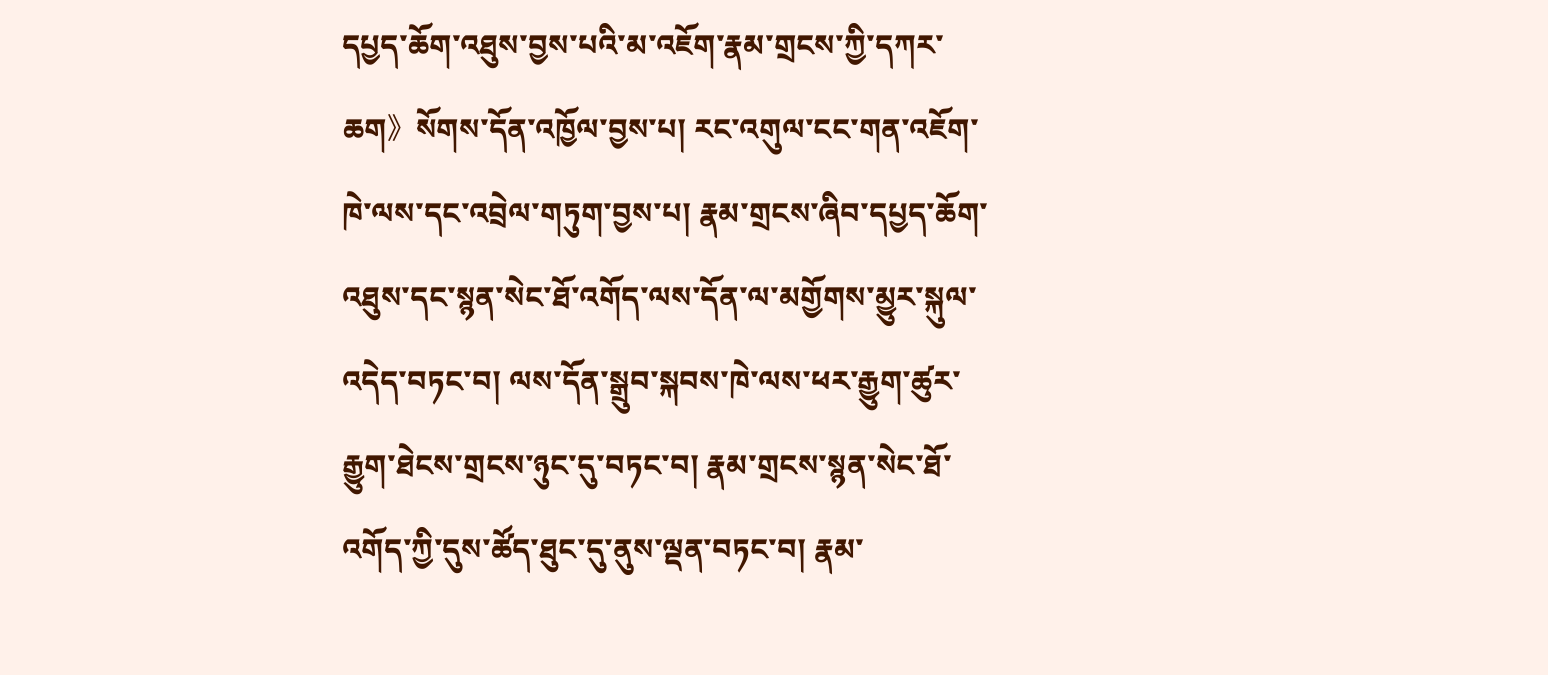དཔྱད་ཆོག་འཐུས་བྱས་པའི་མ་འཇོག་རྣམ་གྲངས་ཀྱི་དཀར་ཆག》སོགས་དོན་འཁྱོལ་བྱས་པ། རང་འགུལ་ངང་གན་འཇོག་ཁེ་ལས་དང་འབྲེལ་གཏུག་བྱས་པ། རྣམ་གྲངས་ཞིབ་དཔྱད་ཆོག་འཐུས་དང་སྙན་སེང་ཐོ་འགོད་ལས་དོན་ལ་མགྱོགས་མྱུར་སྐུལ་འདེད་བཏང་བ། ལས་དོན་སྒྲུབ་སྐབས་ཁེ་ལས་ཕར་རྒྱུག་ཚུར་རྒྱུག་ཐེངས་གྲངས་ཉུང་དུ་བཏང་བ། རྣམ་གྲངས་སྙན་སེང་ཐོ་འགོད་ཀྱི་དུས་ཚོད་ཐུང་དུ་ནུས་ལྡན་བཏང་བ། རྣམ་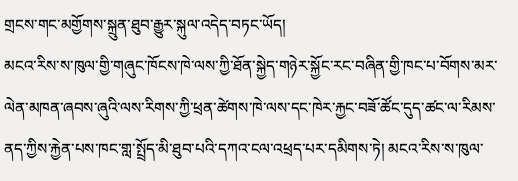གྲངས་གང་མགྱོགས་སྐྲུན་ཐུབ་རྒྱུར་སྐུལ་འདེད་བཏང་ཡོད།
མངའ་རིས་ས་ཁུལ་གྱི་གཞུང་ཁོངས་ཁེ་ལས་ཀྱི་ཐོན་སྐྱེད་གཉེར་སྐྱོང་རང་བཞིན་གྱི་ཁང་པ་བོགས་མར་ལེན་མཁན་ཞབས་ཞུའི་ལས་རིགས་ཀྱི་ཕྲན་ཚེགས་ཁེ་ལས་དང་ཁེར་རྐྱང་བཟོ་ཚོང་དུད་ཚང་ལ་རིམས་ནད་ཀྱིས་རྐྱེན་པས་ཁང་གླ་སྤྲོད་མི་ཐུབ་པའི་དཀའ་ངལ་འཕྲད་པར་དམིགས་ཏེ། མངའ་རིས་ས་ཁུལ་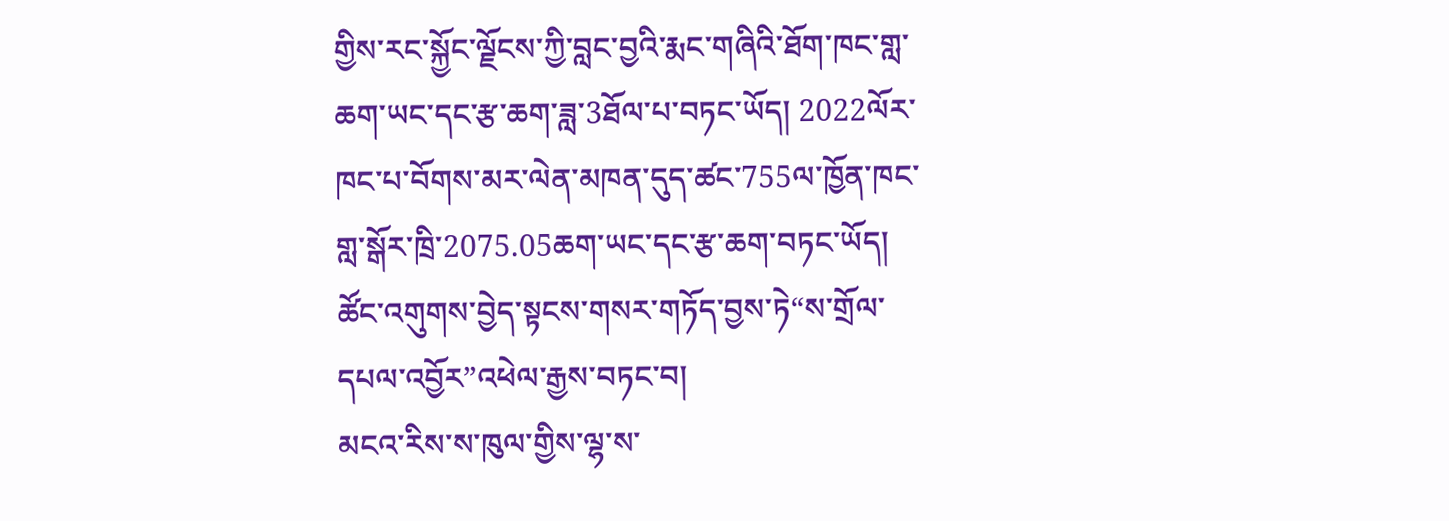གྱིས་རང་སྐྱོང་ལྗོངས་ཀྱི་བླང་བྱའི་རྨང་གཞིའི་ཐོག་ཁང་གླ་ཆག་ཡང་དང་རྩ་ཆག་ཟླ་3ཐོལ་པ་བཏང་ཡོད། 2022ལོར་ཁང་པ་བོགས་མར་ལེན་མཁན་དུད་ཚང་755ལ་ཁྱོན་ཁང་གླ་སྒོར་ཁྲི་2075.05ཆག་ཡང་དང་རྩ་ཆག་བཏང་ཡོད།
ཚོང་འགུགས་བྱེད་སྟངས་གསར་གཏོད་བྱས་ཏེ“ས་གྲོལ་དཔལ་འབྱོར”འཕེལ་རྒྱས་བཏང་བ།
མངའ་རིས་ས་ཁུལ་གྱིས་ལྷ་ས་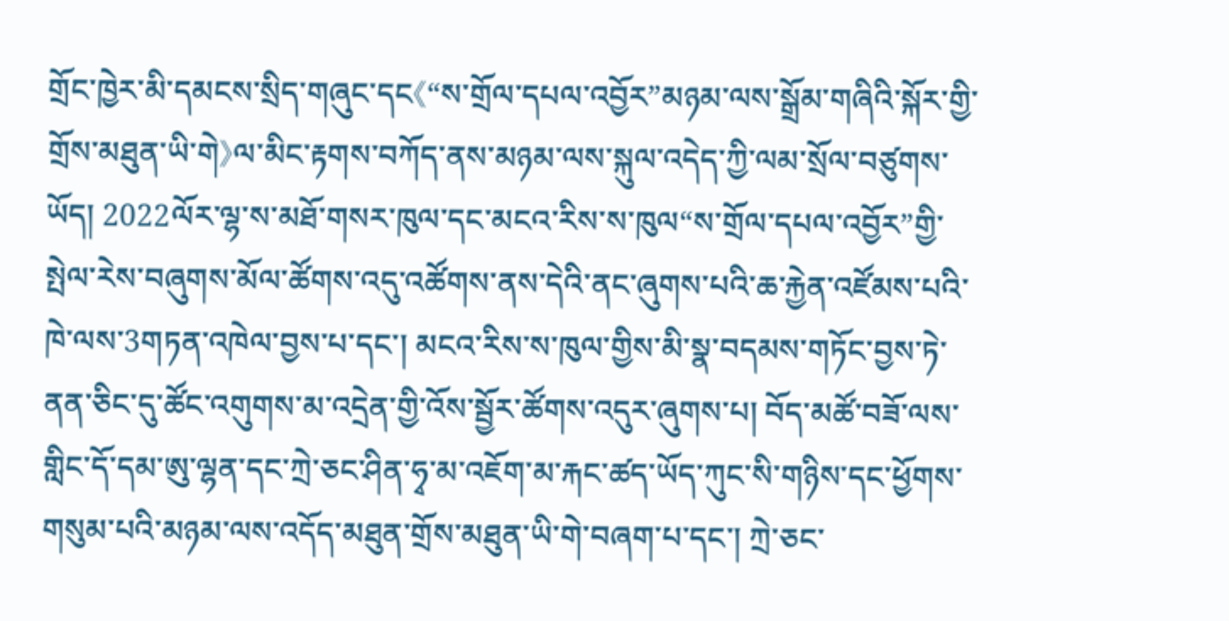གྲོང་ཁྱེར་མི་དམངས་སྲིད་གཞུང་དང《“ས་གྲོལ་དཔལ་འབྱོར”མཉམ་ལས་སྒྲོམ་གཞིའི་སྐོར་གྱི་གྲོས་མཐུན་ཡི་གེ》ལ་མིང་རྟགས་བཀོད་ནས་མཉམ་ལས་སྐུལ་འདེད་ཀྱི་ལམ་སྲོལ་བཙུགས་ཡོད། 2022ལོར་ལྷ་ས་མཐོ་གསར་ཁུལ་དང་མངའ་རིས་ས་ཁུལ“ས་གྲོལ་དཔལ་འབྱོར”གྱི་སྤེལ་རེས་བཞུགས་མོལ་ཚོགས་འདུ་འཚོགས་ནས་དེའི་ནང་ཞུགས་པའི་ཆ་རྐྱེན་འཛོམས་པའི་ཁེ་ལས་3གཏན་འཁེལ་བྱས་པ་དང་། མངའ་རིས་ས་ཁུལ་གྱིས་མི་སྣ་བདམས་གཏོང་བྱས་ཏེ་ནན་ཅིང་དུ་ཚོང་འགུགས་མ་འདྲེན་གྱི་འོས་སྦྱོར་ཚོགས་འདུར་ཞུགས་པ། བོད་མཚོ་བཟོ་ལས་གླིང་དོ་དམ་ཨུ་ལྷན་དང་ཀྲེ་ཅང་ཤིན་ཧྭ་མ་འཇོག་མ་རྐང་ཚད་ཡོད་ཀུང་སི་གཉིས་དང་ཕྱོགས་གསུམ་པའི་མཉམ་ལས་འདོད་མཐུན་གྲོས་མཐུན་ཡི་གེ་བཞག་པ་དང་། ཀྲེ་ཅང་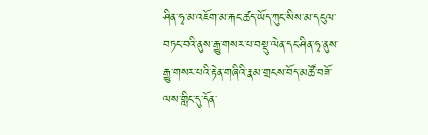ཤིན་ཧྭ་མ་འཇོག་མ་རྐང་ཚད་ཡོད་ཀུང་སིས་མ་དངུལ་བཏང་བའི་ནུས་རྒྱུ་གསར་པ་བསྡུ་ལེན་དང་ཤིན་ཧྭ་ནུས་རྒྱུ་གསར་པའི་རྟེན་གཞིའི་རྣམ་གྲངས་བོད་མཚོ་བཟོ་ལས་གླིང་དུ་དོན་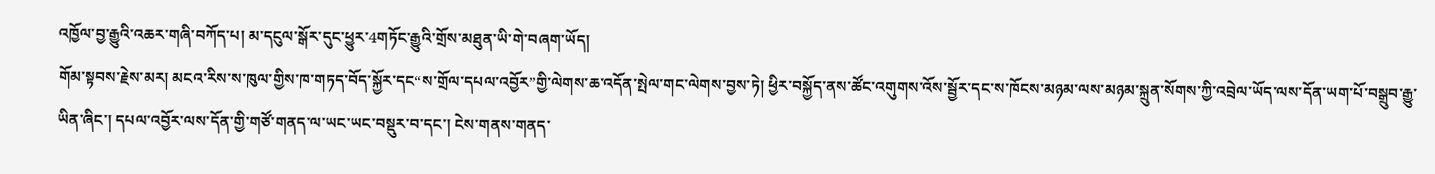འཁྱོལ་བྱ་རྒྱུའི་འཆར་གཞི་བཀོད་པ། མ་དངུལ་སྒོར་དུང་ཕྱུར་4གཏོང་རྒྱུའི་གྲོས་མཐུན་ཡི་གེ་བཞག་ཡོད།
གོམ་སྟབས་རྗེས་མར། མངའ་རིས་ས་ཁུལ་གྱིས་ཁ་གཏད་བོད་སྐྱོར་དང“ས་གྲོལ་དཔལ་འབྱོར”གྱི་ལེགས་ཆ་འདོན་སྤེལ་གང་ལེགས་བྱས་ཏེ། ཕྱིར་བསྐྱོད་ནས་ཚོང་འགུགས་འོས་སྦྱོར་དང་ས་ཁོངས་མཉམ་ལས་མཉམ་སྐྲུན་སོགས་ཀྱི་འབྲེལ་ཡོད་ལས་དོན་ཡག་པོ་བསྒྲུབ་རྒྱུ་ཡིན་ཞིང་། དཔལ་འབྱོར་ལས་དོན་གྱི་གཙོ་གནད་ལ་ཡང་ཡང་བསྡུར་བ་དང་། ངེས་གནས་གནད་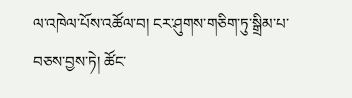ལ་འཁེལ་པོས་འཚོལ་བ། ངར་ཤུགས་གཅིག་ཏུ་སྒྲིམ་པ་བཅས་བྱས་ཏེ། ཚོང་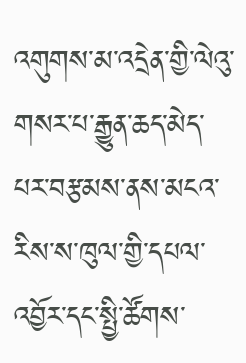འགུགས་མ་འདྲེན་གྱི་ལེའུ་གསར་པ་རྒྱུན་ཆད་མེད་པར་བརྩམས་ནས་མངའ་རིས་ས་ཁུལ་གྱི་དཔལ་འབྱོར་དང་སྤྱི་ཚོགས་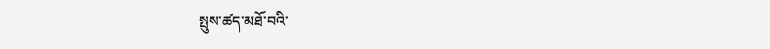སྤུས་ཚད་མཐོ་བའི་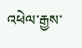འཕེལ་རྒྱས་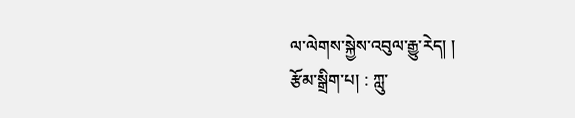ལ་ལེགས་སྐྱེས་འབུལ་རྒྱུ་རེད། །
རྩོམ་སྒྲིག་པ། : ཀླུ་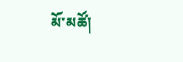མོ་མཚོ།